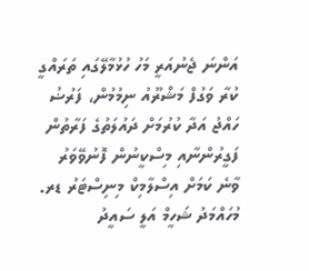އަންނަ ޖެނުއަރީ މަހު ހުޅުމާލޭގައި ތަރައްގީ ކުރާ ވަގުފް މަޝްރޫއު ނިމުމުން، ފަރުޟު ހައްޖު އަދާ ކުރުމަށް ދައުލަތުގެ ފަރާތުން ފަގީރުންނާއި މިސްކީނުން ފޮނުވޭވަރު ވާނެ ކަމަށް އިސްލާމިކް މިނިސްޓަރު ޑރ. މުހައްމަދު ޝަހީމް އަލީ ސައީދު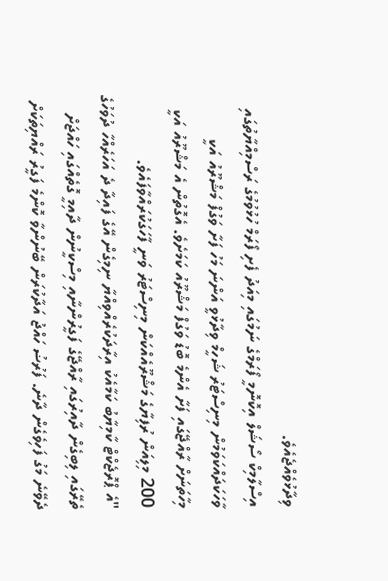ވިދާޅުވެއްޖެއެވެ.
އިސްލާމިކް ސޯޝަލް އިކޮނޮމީ ފޯރަމްގެ ނަމުގައި މިއަދު ފެށި ފޯރަމް ހުޅުވުމުގެ ރަސްމިއްޔާތުގައި ވާހަކަދައްކަވަމުން މިނިސްޓަރު ޝަހީމް ވިދާޅުވީ އަންނަ މަހު ފަށާ ވަގުފް މަޝްރޫއު އަކީ މިހާތަނަށް ރާއްޖޭގައި ފަށާ އެންމެ ބޮޑު ވަގުފް މަޝްރޫއު ކަމަށެވެ. އެގޮތުން އެ މަޝްރޫއު އަކީ 200 މިލިއަން ރުފިޔާގެ މަޝްރޫއެއްކަން މިނިސްޓަރު ވަނީ ފާހަގަކުރައްވާފައެވެ.
"އެ ޕްރޮޖެކްޓް ކާމިޔާބު ކަމާއެކު އިރާދަކުރެއްވިއްޔާ ނިމިގެން އޭގެ ފައިދާ ދެ އަހަރެއްހާ ދުވަހުގެ ތެރޭގައި ލިބިގެން ދާއިރުގައި ރާއްޖޭގެ ފަގީރުންނާއި މިސްކީނުން ދާއިމީ ގޮތެއްގައި ހައްޖަށް ދެވޭނެ މަގު ފަހިވެގެން ދާނެ. ފަރުޟު ހައްޖު އަދާކުރަން ބޭނުންވާ ކޮންމެ ފަގީރު ރައްޔިތަކަށް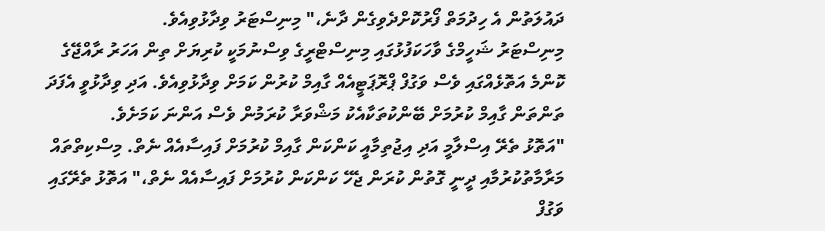ދައުލަތުން އެ ހިދުމަތް ފޯރުކޮށްދެވިގެން ދާނެ،" މިނިސްޓަރު ވިދާޅުވިއެވެ.
މިނިސްޓަރު ޝަހީމްގެ ވާހަކަފުޅުގައި މިނިސްޓްރީގެ ވިސްނުމަކީ ކުރިޔަށް ތިން އަހަރު ރާއްޖޭގެ ކޮންމެ އަތޮޅެއްގައި ވެސް ވަގުފް ޕްރޮޕަޓީއެއް ގާއިމް ކުރުން ކަމަށް ވިދާޅުވިއެވެ. އަދި ވިދާޅުވީ އެފަދަ ތަންތަން ގާއިމް ކުރުމަށް ބޭންކުތަކާއެކު މަޝްވަރާ ކުރަމުން ވެސް އަންނަ ކަމަށެވެ.
"އަތޮޅު ތެރޭ އިސްލާމީ އަދި އިޖުތިމާއީ ކަންކަން ގާއިމް ކުރުމަށް ފައިސާއެއް ނެތް. މިސްކިތްތައް މަރާމާތުކުރުމާއި ދީނީ ގޮތުން ކުރަން ޖެހޭ ކަންކަން ކުރުމަށް ފައިސާއެއް ނެތް،" އަތޮޅު ތެރޭގައި ވަގުފް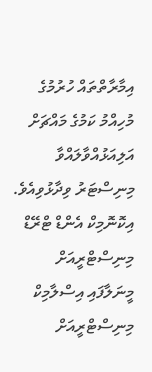އިމާރާތްތައް ހުރުމުގެ މުހިއްމު ކަމުގެ މައްޗަށް އަލިއަޅުއްވާލައްވާ މިނިސްޓަރު ވިދާޅުވިއެވެ.
އިކޮނޮމިކް އެންޑް ޓްރޭޑް މިނިސްޓްރީއަށް މީނަލާފައި އިސްލާމިކް މިނިސްޓްރީއަށް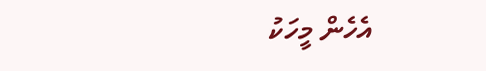އެހެން މީހަކު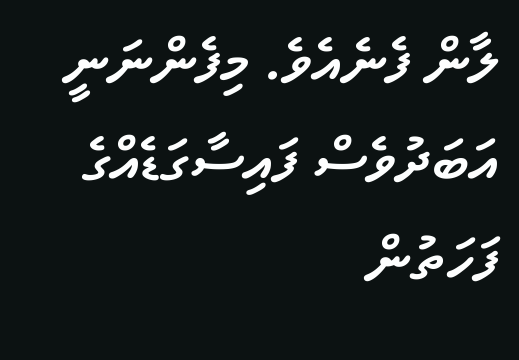ލާން ފެނެއެވެ. މިފެންނަނީ އަބަދުވެސް ފައިސާގަޑެއްގެ ފަހަތުން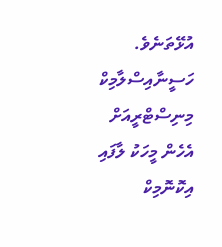އުޅޭތަނެވެ.
ހަސީނާއިސްލާމިކް މިނިސްޓްރީއަށް އެހެން މީހަކު ލާފައި އިކޮނޮމިކް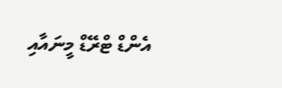އެންޑް ޓްރޭޑް މީނައާއި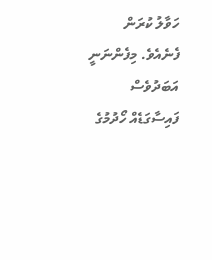ހަވާލު ކުރަން ފެނެއެވެ. މިފެންނަނީ އަބަދުވެސް ފައިސާގަޑެއް ހޯދުމުގެ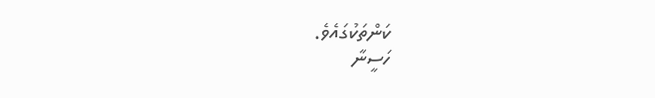ކަންތަކުގައެވެ.
ހަސީނާ